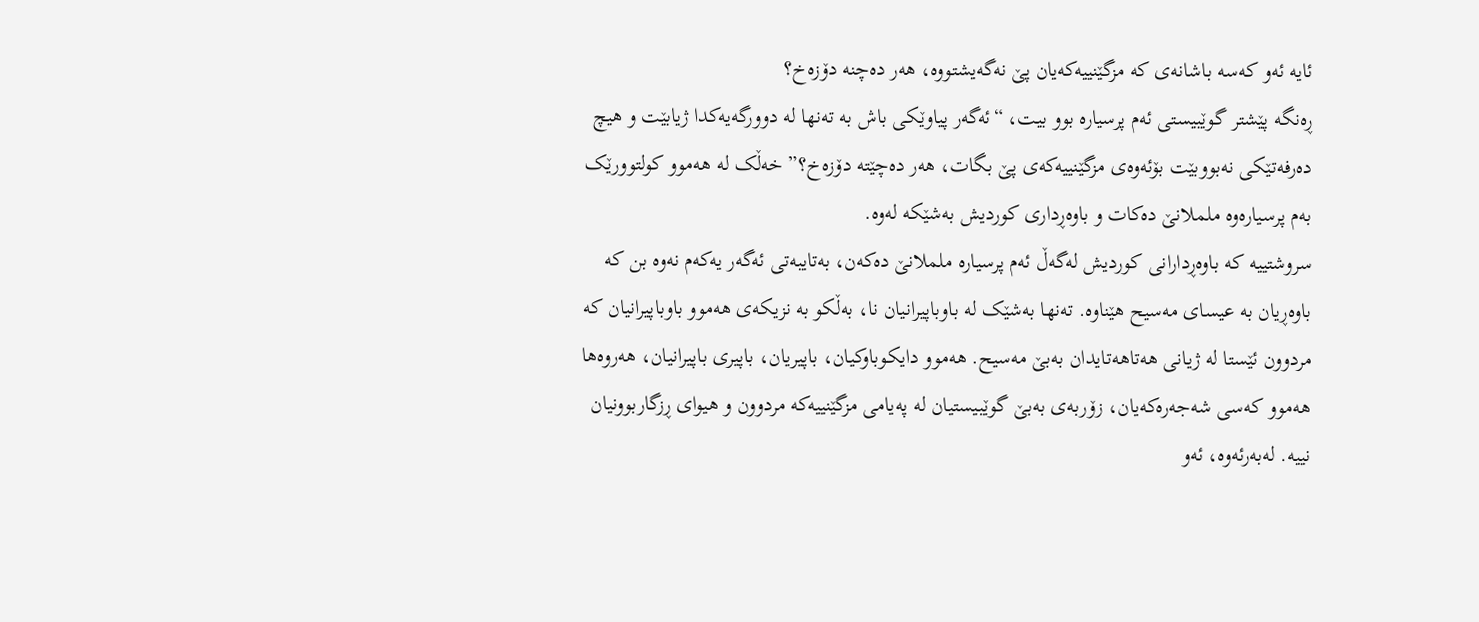ئایە ئەو کەسە باشانەی کە مزگێنییەکەیان پێ نەگەیشتووە، هەر دەچنە دۆزەخ؟
ڕەنگە پێشتر گوێبیستی ئەم پرسیارە بوو بیت، “ئەگەر پیاوێکی باش بە تەنها لە دوورگەیەکدا ژیابێت و هیچ دەرفەتێکی نەبووبێت بۆئەوەی مزگێنییەکەی پێ بگات، هەر دەچێتە دۆزەخ؟” خەڵک لە هەموو کولتوورێک بەم پرسیارەوە ململانێ دەکات و باوەڕداری کوردیش بەشێکە لەوە.
سروشتییە کە باوەڕدارانی کوردیش لەگەڵ ئەم پرسیارە ململانێ دەکەن، بەتایبەتی ئەگەر یەکەم نەوە بن کە باوەڕیان بە عیسای مەسیح هێناوە. تەنها بەشێک لە باوباپیرانیان نا، بەڵکو بە نزیکەی هەموو باوباپیرانیان کە مردوون ئێستا لە ژیانی هەتاهەتایدان بەبێ مەسیح. هەموو دایکوباوکیان، باپیریان، باپیری باپیرانیان، هەروەها هەموو کەسی شەجەرەکەیان، زۆربەی بەبێ گوێبیستیان لە پەیامی مزگێنییەکە مردوون و هیوای ڕزگاربوونیان نییە. لەبەرئەوە، ئەو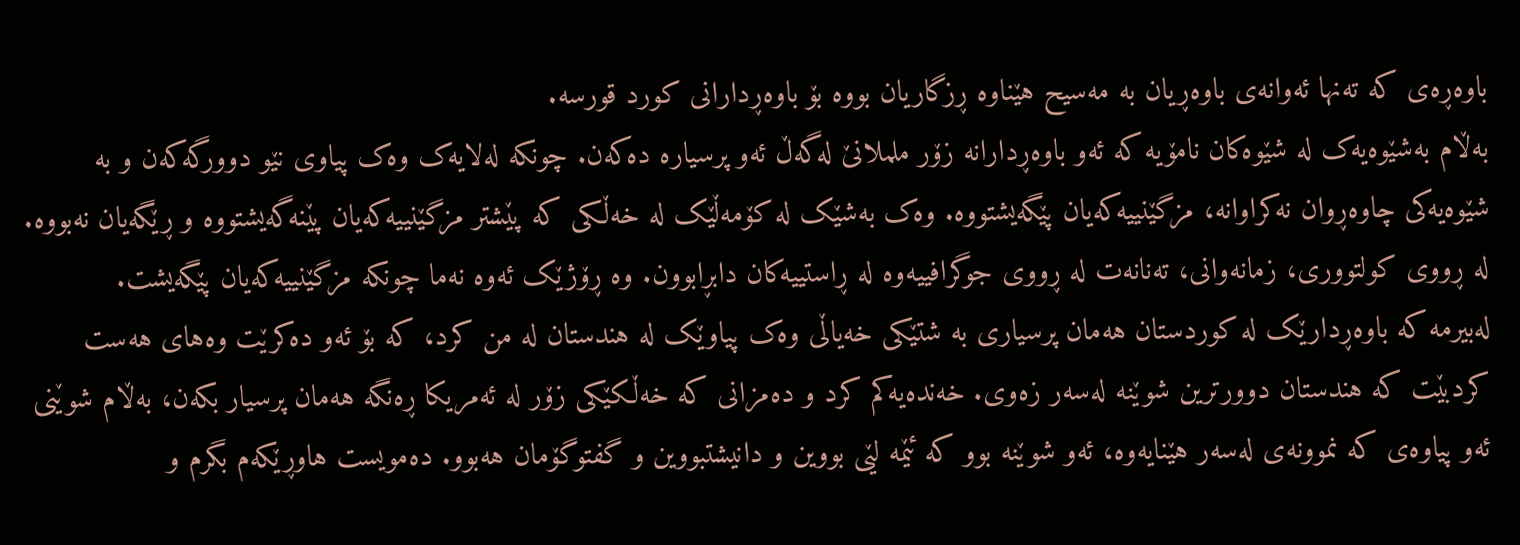باوەڕەی کە تەنها ئەوانەی باوەڕیان بە مەسیح هێناوە ڕزگاریان بووە بۆ باوەڕدارانی کورد قورسە.
بەڵام بەشێوەیەک لە شێوەکان نامۆیە کە ئەو باوەڕدارانە زۆر ململانێ لەگەڵ ئەو پرسیارە دەکەن. چونکە لەلایەک وەک پیاوی نێو دوورگەکەن و بە شێوەیەکی چاوەڕوان نەکراوانە، مزگێنییەکەیان پێگەیشتووە. وەک بەشێک لە کۆمەڵێک لە خەڵکی کە پێشتر مزگێنییەکەیان پێنەگەیشتووە و ڕێگەیان نەبووە. لە ڕووی کولتووری، زمانەوانی، تەنانەت لە ڕووی جوگرافییەوە لە ڕاستییەکان دابڕابوون. وە ڕۆژێک ئەوە نەما چونکە مزگێنییەکەیان پێگەیشت.
لەبیرمە کە باوەڕدارێک لە کوردستان هەمان پرسیاری بە شتێکی خەیاڵی وەک پیاوێک لە هندستان لە من کرد، کە بۆ ئەو دەکرێت وەهای هەست کردبێت کە هندستان دوورترین شوێنە لەسەر زەوی. خەندەیەکم کرد و دەمزانی کە خەڵکێکی زۆر لە ئەمریکا ڕەنگە هەمان پرسیار بکەن، بەڵام شوێنی ئەو پیاوەی کە نموونەی لەسەر هێنایەوە، ئەو شوێنە بوو کە ئێمە لێی بووین و دانیشتبووین و گفتوگۆمان هەبوو. دەمویست هاوڕێکەم بگرم و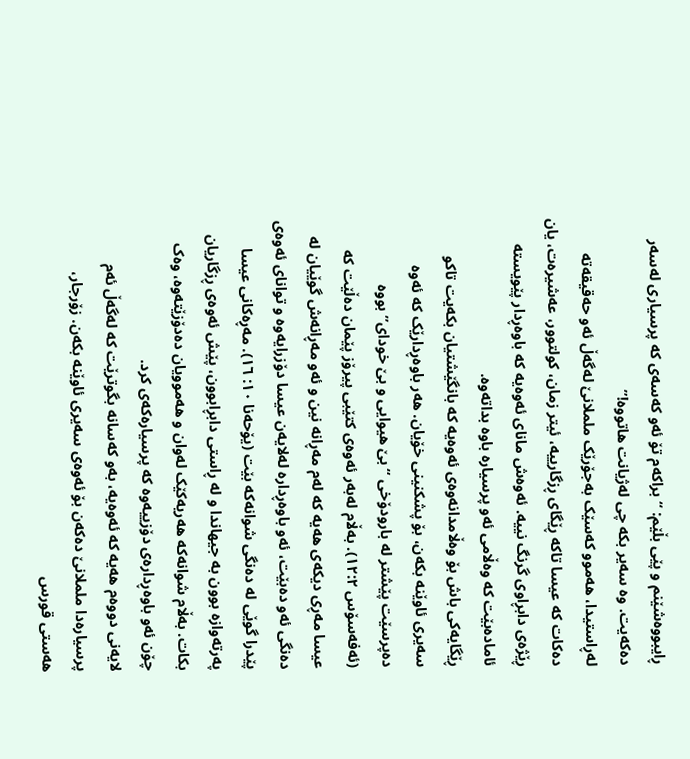ڕایبووەشێنم و پێی بڵێم: “براکەم تۆ ئەو کەسەی کە پرسیاری لەسەر دەکەیت. وە سەیر بکە چی لەژیانت هاتووە!”
لەڕاستیدا، هەموو کەسێک بەجۆرێک ململانێ لەگەڵ ئەو حەقیقەتە دەکات کە عیسا تاکە ڕێگای ڕزگارییە، ئیتر زمان، کولتوور، عەشیرەت، یان ڕێژەی دابڕاوی گرنگ نییە. ئەوەش مانای ئەوەیە کە باوەڕدار پێویستە ئامادەبێت کە وەڵامی ئەو پرسیارە باوە بداتەوە.
ڕێگایەکی باش بۆ وەڵامدانەوەی ئەوەیە کە بانگێشتیان بکەیت تاکو سەیری ئاوێنە بکەن، بۆ پشکنینی خۆیان. هەر باوەڕدارێک کە ئەوە دەپرسێت پێشتر لە بارودۆخی “بێ هیوایی و بێ خودای” بووە (ئەفەسۆس ١٢:٢). بەڵام لەبەر ئەوەی کتێبی پیرۆز پێمان دەڵێت کە عیسا مەڕی دیکەی هەیە کە لەم مەڕانە نین و ئەو مەڕانەش گوێیان لە دەنگی ئەو دەبێت، ئەو باوەڕدارە لەلایەن عیسا دۆزرایەوە و توانای ئەوەی پێدرا گوێی لە دەنگی شوانەکە بێت (یۆحەنا ١٠: ١٦). مەڕەکانی عیسا پەرتەوازە بوون بە جیهاندا و لە ڕاستی دابڕابوون، پێش ئەوەی ڕزگاریان بکات. بەڵام شوانەکە هەریەکێک لەوان و هەموویان دەدۆزێتەوە، وەک چۆن ئەو باوەڕدارەی دۆزییەوە کە پرسیارەکەی کرد.
لایەنی دووەم هەیە کە ئەوەیە، بەو کەسانە بگوترێت کە لەگەڵ ئەم پرسیارەدا ململانێ دەکەن بۆ ئەوەی سەیری ئاوێنە بکەن. زۆرجار، هەستی قورس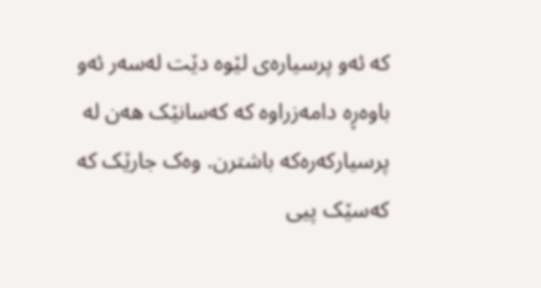کە ئەو پرسیارەی لێوە دێت لەسەر ئەو باوەڕە دامەزراوە کە کەسانێک هەن لە پرسیارکەرەکە باشترن. وەک جارێک کە کەسێک پیی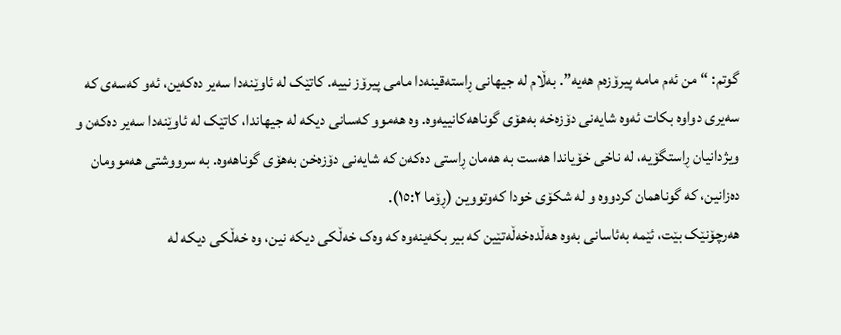گوتم: “من ئەم مامە پیرۆزەم هەیە”. بەڵام لە جیهانی ڕاستەقینەدا مامی پیرۆز نییە. کاتێک لە ئاوێنەدا سەیر دەکەین، ئەو کەسەی کە سەیری دواوە بکات ئەوە شایەنی دۆزەخە بەهۆی گوناهەکانییەوە. وە هەموو کەسانی دیکە لە جیهاندا، کاتێک لە ئاوێنەدا سەیر دەکەن و ویژدانیان ڕاستگۆیە، لە ناخی خۆیاندا هەست بە هەمان ڕاستی دەکەن کە شایەنی دۆزەخن بەهۆی گوناهەوە. بە سرووشتی هەموومان دەزانین، کە گوناهمان کردووە و لە شکۆی خودا کەوتووین (ڕۆما ١٥:٢).
هەرچۆنێک بێت، ئێمە بەئاسانی بەوە هەڵدەخەڵەتێین کە بیر بکەینەوە کە وەک خەڵکی دیکە نین، وە خەڵکی دیکە لە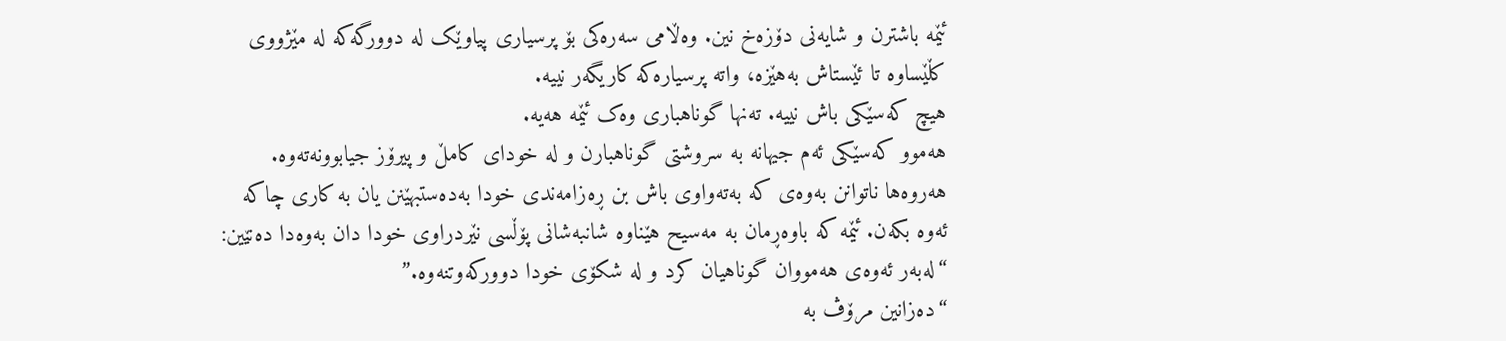ئێمە باشترن و شایەنی دۆزەخ نین. وەڵامی سەرەکی بۆ پرسیاری پیاوێک لە دوورگەکە لە مێژووی کڵێساوە تا ئێستاش بەهێزە، واتە پرسیارەکە کاریگەر نییە.
هیچ کەسێکی باش نییە. تەنها گوناهباری وەک ئێمە هەیە.
هەموو کەسێکی ئەم جیهانە بە سروشتی گوناهبارن و لە خودای کامڵ و پیرۆز جیابوونەتەوە. هەروەها ناتوانن بەوەی کە بەتەواوی باش بن ڕەزامەندی خودا بەدەستبهێنن یان بە کاری چاکە ئەوە بکەن. ئێمە کە باوەڕمان بە مەسیح هێناوە شانبەشانی پۆڵسی نێردراوی خودا دان بەوەدا دەنێین:
“لەبەر ئەوەی هەمووان گوناهیان کرد و لە شکۆی خودا دوورکەوتنەوە.”
“دەزانین مرۆڤ بە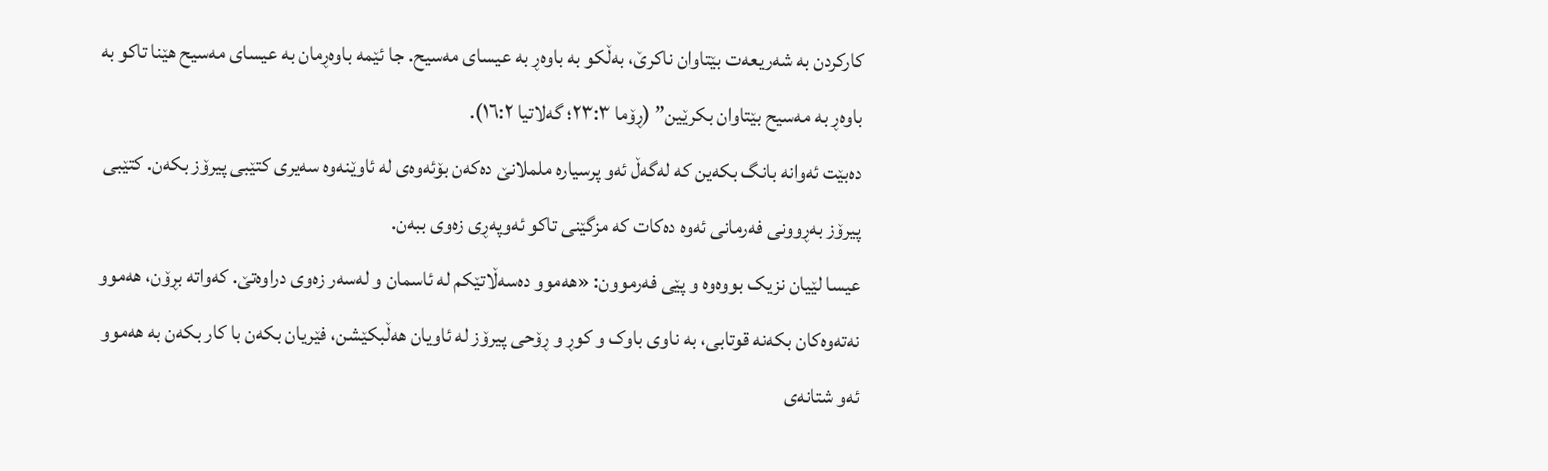کارکردن بە شەریعەت بێتاوان ناکرێ، بەڵکو بە باوەڕ بە عیسای مەسیح. جا ئێمە باوەڕمان بە عیسای مەسیح هێنا تاکو بە باوەڕ بە مەسیح بێتاوان بکرێین” (ڕۆما ٢٣:٣؛ گەلاتیا ١٦:٢).
دەبێت ئەوانە بانگ بکەین کە لەگەڵ ئەو پرسیارە ململانێ دەکەن بۆئەوەی لە ئاوێنەوە سەیری کتێبی پیرۆز بکەن. کتێبی پیرۆز بەڕوونی فەرمانی ئەوە دەکات کە مزگێنی تاکو ئەوپەڕی زەوی ببەن.
عیسا لێیان نزیک بووەوە و پێی فەرموون: «هەموو دەسەڵاتێکم لە ئاسمان و لەسەر زەوی دراوەتێ. کەواتە بڕۆن، هەموو نەتەوەکان بکەنە قوتابی، بە ناوی باوک و کوڕ و ڕۆحی پیرۆز لە ئاویان هەڵبکێشن، فێریان بکەن با کار بکەن بە هەموو ئەو شتانەی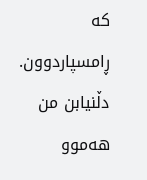کە ڕامسپاردوون. دڵنیابن من هەموو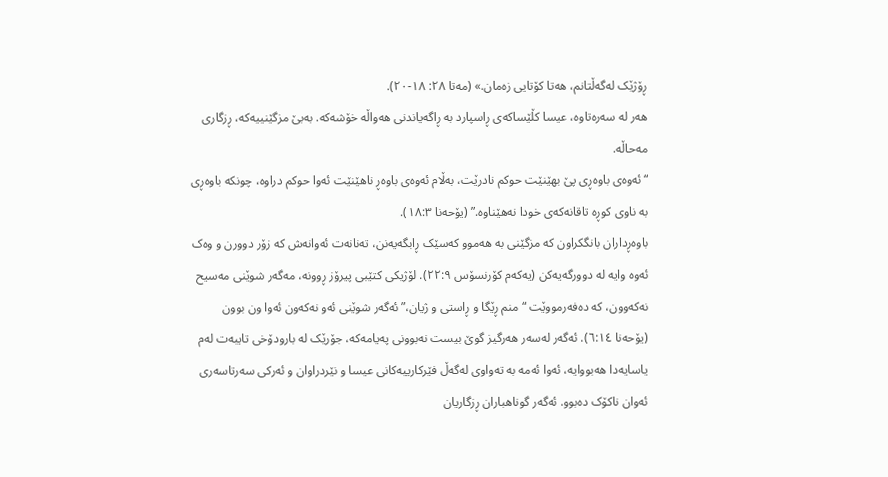ڕۆژێک لەگەڵتانم، هەتا کۆتایی زەمان.» (مەتا ٢٨: ١٨-٢٠).
هەر لە سەرەتاوە، عیسا کڵێساکەی ڕاسپارد بە ڕاگەیاندنی هەواڵە خۆشەکە. بەبێ مزگێنییەکە، ڕزگاری مەحاڵە.
“ئەوەی باوەڕی پێ بهێنێت حوکم نادرێت، بەڵام ئەوەی باوەڕ ناهێنێت ئەوا حوکم دراوە، چونکە باوەڕی بە ناوی کوڕە تاقانەکەی خودا نەهێناوە.” (یۆحەنا ١٨:٣).
باوەڕداران بانگکراون کە مزگێنی بە هەموو کەسێک ڕابگەیەنن، تەنانەت ئەوانەش کە زۆر دوورن و وەک ئەوە وایە لە دوورگەیەکن (یەکەم کۆرنسۆس ٢٢:٩). لۆژیکی کتێبی پیرۆز ڕوونە، مەگەر شوێنی مەسیح نەکەوون، کە دەفەرمووێت “منم ڕێگا و ڕاستی و ژیان،” ئەگەر شوێنی ئەو نەکەون ئەوا ون بوون (یۆحەنا ٦:١٤). ئەگەر لەسەر هەرگیز گوێ بیست نەبوونی پەیامەکە، جۆرێک لە بارودۆخی تایبەت لەم یاسایەدا هەبووایە، ئەوا ئەمە بە تەواوی لەگەڵ فێرکارییەکانی عیسا و نێردراوان و ئەرکی سەرتاسەری ئەوان ناکۆک دەبوو. ئەگەر گوناهباران ڕزگاریان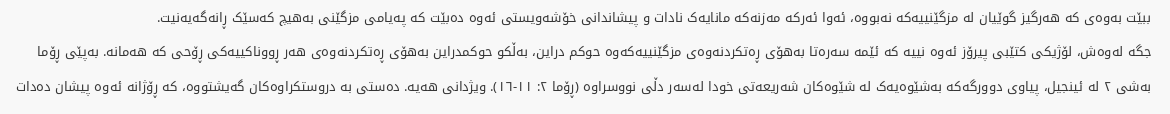ببێت بەوەی کە هەرگیز گوێیان لە مزگێنییەکە نەبووە، ئەوا ئەرکە مەزنەکە مانایەک نادات و پیشاندانی خۆشەویستی ئەوە دەبێت کە پەیامی مزگێنی بەهیچ کەسێک ڕانەگەیەنیت.
جگە لەوەش، لۆژیکی کتێبی پیرۆز ئەوە نییە کە ئێمە سەرەتا بەهۆی ڕەتکردنەوەی مزگێنییەکەوە حوکم دراین، بەڵکو حوکمدراین بەهۆی ڕەتکردنەوەی هەر ڕووناکییەکی ڕۆحی کە هەمانە. بەپێی ڕۆما بەشی ٢ لە ئینجیل، پیاوی دوورگەکە بەشێوەیەک لە شێوەکان شەریعەتی خودا لەسەر دڵی نووسراوە (ڕۆما ٢: ١١-١٦). ویژدانی هەیە. دەستی بە دروستکراوەکان گەیشتووە، کە ڕۆژانە ئەوە پیشان دەدات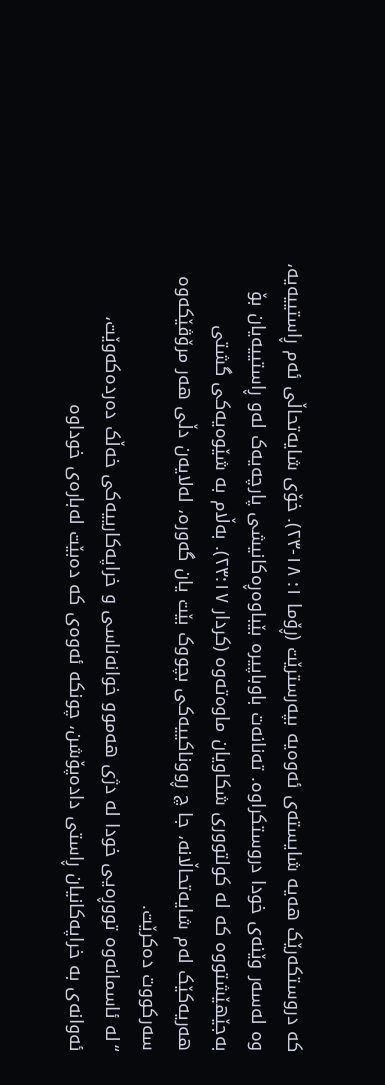کە دروستکەرێک هەیە شایستەی ئەوەیە بپەرسترێت (ڕۆما ١: ١٨-٢٣). خۆی شایەتحاڵی ئەم ڕاستییەیە، وە لەسەر وێنەی خودا دروستکراوە. تەنانەت باوباپیرە بێباوەڕەکانیشی پارچەیەک لەو ڕاستییەیان بۆ بەجێهێشتووە کە لە کولتووری شکاویان ماوەتەوە (کردار ٢٣:١٧). بەڵام بە شێوەیەکی گشتی هەریەکێک لەم شایەتحاڵانە، جا چ ڕووناکییەکی بچووک بێت یان گەورە، لەلایەن دڵی هەر مرۆڤێکەوە سەرکووت دەکرێت.
“لە ئاسمانەوە تووڕەیی خودا لە دژی هەموو خوانەناسی و خراپەکارییەکی خەڵک دەردەکەوێت، ئەوانەی بە خراپەکانیان ڕاستی دادەپۆشن، چونکە ئەوەی کە دەبێت لەبارەی خوداوە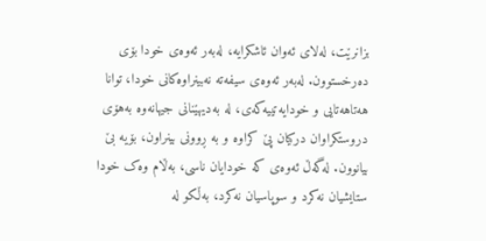بزانرێت، لەلای ئەوان ئاشکرایە، لەبەر ئەوەی خودا بۆی دەرخستوون. لەبەر ئەوەی سیفەتە نەبینراوەکانی خودا، توانا هەتاهەتایی و خودایەتییەکەی، لە بەدیهێنانی جیهانەوە بەهۆی دروستکراوان درکیان پێ کراوە و بە ڕوونی بینراون، بۆیە بێ بیانوون. لەگەڵ ئەوەی کە خودایان ناسی، بەڵام وەک خودا ستایشیان نەکرد و سوپاسیان نەکرد، بەڵکو لە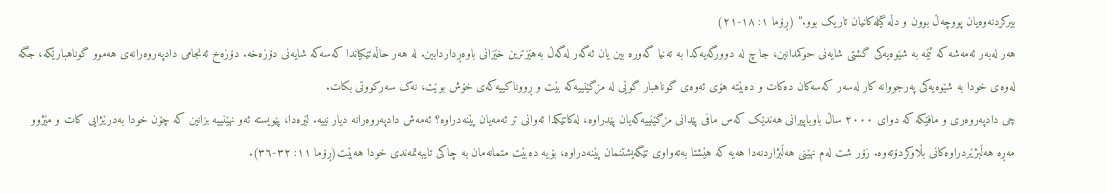بیرکردنەوەیان پووچەڵ بوون و دڵە گێلەکانیان تاریک بوو.” (ڕۆما ١: ١٨-٢١)
هەر لەبەر ئەمەشە کە ئێمە بە شێوەیەکی گشتی شایەنی حوکمدانین، جا چ لە دوورگەیەکدا بە تەنیا گەورە بین یان ئەگەر لەگەڵ بەهێزترین خێزانی باوەڕداردابین. لە هەر حاڵەتێکیاندا کەسەکە شایەنی دۆزەخە. دۆزەخ ئەنجامی دادپەروەرانەی هەموو گوناهبارێکە، جگە لەوەی خودا بە شێوەیەکی پەرجووانە کار لەسەر کەسەکان دەکات و دەبێتە هۆی ئەوەی گوناهبار گوێی لە مزگێنییەکە بێت و ڕووناکییەکەی خۆش بوێت، نەک سەرکووتی بکات.
چی دادپەروەری و مافێکە کە دوای ٢٠٠٠ ساڵ باوباپیرانی هەندێک کەس مافی پێدانی مزگێنییەکەیان پێدراوە، لەکاتێکدا ئەوانی تر ئەمەیان پێنەدراوە؟ ئەمەش دادپەروەرانە دیار نییە. لێرەدا، پێویستە ئەو نهێنییە بزانین کە چۆن خودا بەدرێژایی کات و مێژوو مەڕە هەڵبژێردراوەکانی بڵاوکردۆتەوە. زۆر شت لەم نهێنی هەڵبژاردنەدا هەیە کە هێشتا بەتەواوی تێگەیشتنمان پێنەدراوە، بۆیە دەبێت متمانەمان بە چاکی تایبەتمەندی خودا هەبێت(ڕۆما ١١: ٣٢-٣٦).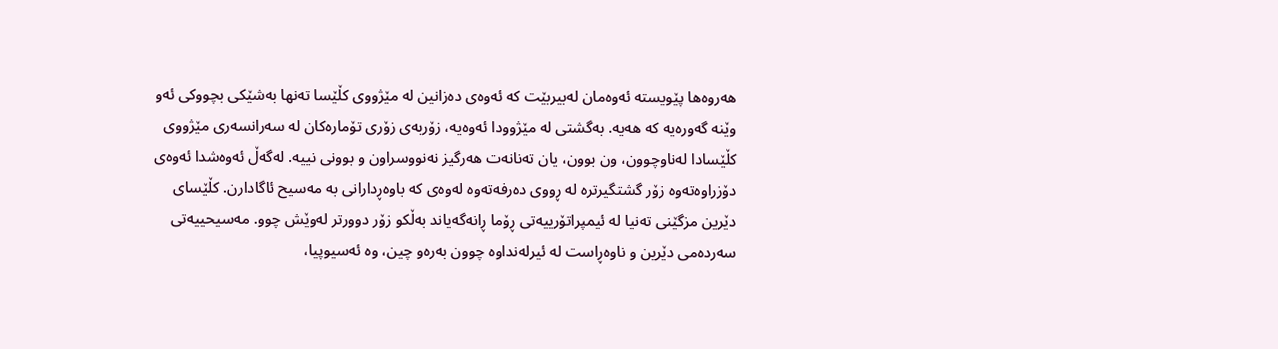هەروەها پێویستە ئەوەمان لەبیربێت کە ئەوەی دەزانین لە مێژووی کڵێسا تەنها بەشێکی بچووکی ئەو وێنە گەورەیە کە هەیە. بەگشتی لە مێژوودا ئەوەیە، زۆربەی زۆری تۆمارەکان لە سەرانسەری مێژووی کڵێسادا لەناوچوون، ون بوون، یان تەنانەت هەرگیز نەنووسراون و بوونی نییە. لەگەڵ ئەوەشدا ئەوەی دۆزراوەتەوە زۆر گشتگیرترە لە ڕووی دەرفەتەوە لەوەی کە باوەڕدارانی بە مەسیح ئاگادارن. کڵێسای دێرین مزگێنی تەنیا لە ئیمپراتۆرییەتی ڕۆما ڕانەگەیاند بەڵکو زۆر دوورتر لەوێش چوو. مەسیحییەتی سەردەمی دێرین و ناوەڕاست لە ئیرلەنداوە چوون بەرەو چین، وە ئەسیوپیا،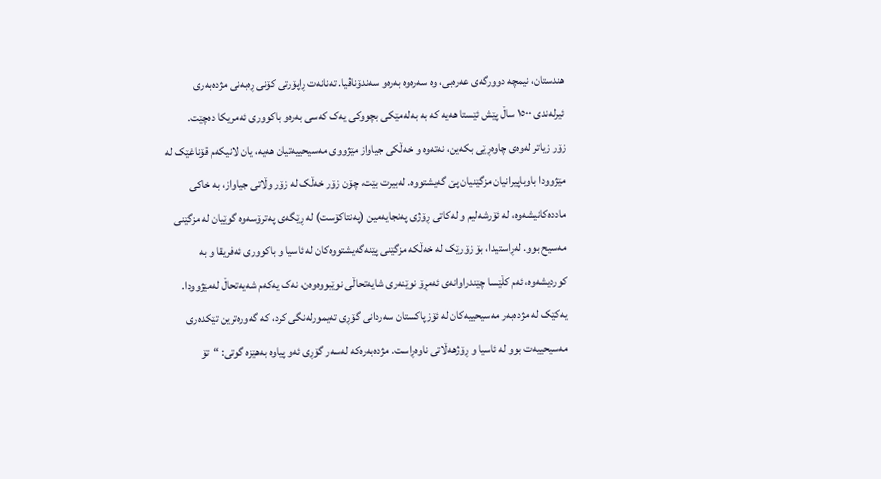هندستان، نیمچە دوورگەی عەرەبی، وە سەرەوە بەرەو سەندۆناڤیا. تەنانەت ڕاپۆرتی کۆنی ڕەبەنی مژدەبەری ئیرلەندی ١٥٠٠ ساڵ پێش ئێستا هەیە کە بە بەلەمێکی بچووکی یەک کەسی بەرەو باکووری ئەمریکا دەچێت.
زۆر زیاتر لەوەی چاوەڕێی بکەین، نەتەوە و خەڵکی جیاواز مێژووی مەسیحییەتیان هەیە، یان لانیکەم قۆناغێک لە مێژوودا باوباپیرانیان مزگێنیان پێ گەیشتووە. لەبیرت بێت، چۆن زۆر خەڵک لە زۆر وڵاتی جیاواز، بە خاکی ماددەکانیشەوە، لە ئۆرشەلیم و لەکاتی ڕۆژی پەنجایەمین (پەنتاکۆست) لە ڕێگەی پەترۆسەوە گوێیان لە مزگێنی مەسیح بوو. لەڕاستیدا، بۆ زۆرێک لە خەڵکە مزگێنی پێنەگەیشتووەکان لە ئاسیا و باکووری ئەفریقا و بە کوردیشەوە، ئەم کڵێسا چێندراوانەی ئەمڕۆ نوێنەری شایەتحاڵی نوێبووەوەن، نەک یەکەم شەیەتحاڵ لەمێژوودا.
یەکێک لە مژدەبەر مەسیحییەکان لە ئۆزپاکستان سەردانی گۆڕی تەیمورلەنگی کرد، کە گەورەترین تێکدەری مەسیحییەت بوو لە ئاسیا و ڕۆژهەڵاتی ناوەڕاست. مژدەبەرەکە لەسەر گۆڕی ئەو پیاوە بەهێزە گوتی: “تۆ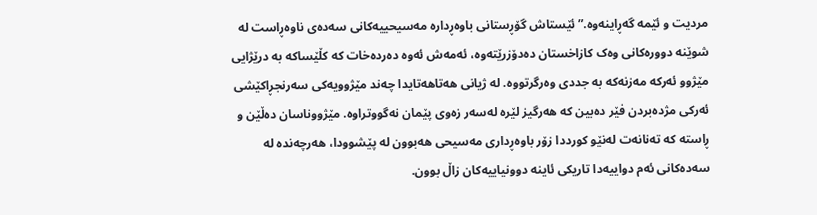مردیت و ئێمە گەڕاینەوە.” ئێستاش گۆڕستانی باوەڕدارە مەسیحییەکانی سەدەی ناوەڕاست لە شوێنە دوورەکانی وەک کازاخستان دەدۆزرێتەوە، ئەمەش ئەوە دەردەخات کە کڵێساکە بە درێژایی مێژوو ئەرکە مەزنەکە بە جددی وەرگرتووە. لە ژیانی هەتاهەتایدا چەند مێژوویەکی سەرنجڕاکێشی ئەرکی مژدەبردن فێر دەبین کە هەرگیز لێرە لەسەر زەوی پێمان نەگووتراوە. مێژووناسان دەڵێن و ڕاستە کە تەنانەت لەنێو کورددا زۆر باوەڕداری مەسیحی هەبوون لە پێشوودا، هەرچەندە لە سەدەکانی ئەم دواییەدا تاریکی ئاینە دوونیاییەکان زاڵ بوون.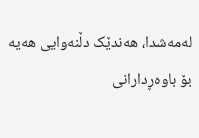لەمەشدا، هەندێک دڵنەوایی هەیە بۆ باوەڕدارانی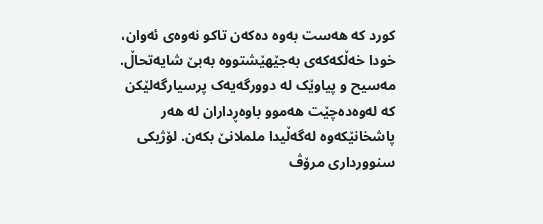کورد کە هەست بەوە دەکەن تاکو نەوەی ئەوان، خودا خەڵکەکەی بەجێهێشتووە بەبێ شایەتحاڵ.
مەسیح و پیاوێک لە دوورگەیەک پرسیارگەلێکن کە لەوەدەچێت هەموو باوەڕداران لە هەر پاشخانێکەوە لەگەڵیدا ململانێ بکەن. لۆژیکی سنوورداری مرۆڤ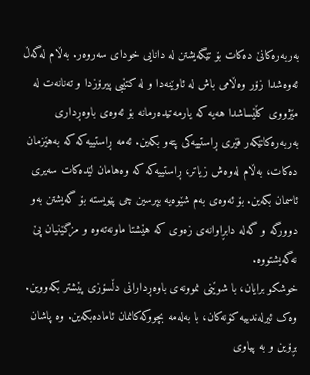بەربەرەکانێ دەکات بۆ تێگەیشتن لە دانایی خودای سەروەر. بەڵام لەگەڵ ئەوەشدا زۆر وەڵامی باش لە ئاوێنەدا و لە کتێبی پیرۆزدا و تەنانەت لە مێژووی کڵێساشدا هەیە کە یارمەتیدەرمانە بۆ ئەوەی باوەڕداری بەربەرەکانێکەر فێری ڕاستییەکی پتەو بکەین. ئەمە ڕاستییەکە کە بەهێزمان دەکات، بەڵام لەوەش زیاتر، ڕاستییەکە کە وەهامان لێدەکات سەیری ئاسمان بکەین. بۆ ئەوەی بەم شێوەیە بپرسین چی پێویستە بۆ گەیشتن بەو دوورگە و گەلە دابڕاوانەی زەوی کە هێشتا ماونەتەوە و مزگێنیان پێ نەگەیشتووە.
خوشکو برایان، با شوێنی نموونەی باوەڕدارانی دڵسۆزی پێشتر بکەووین. وەک ئیرلەندییە کۆنەکان، با بەلەمە بچووکەکانمان ئامادەبکەین. وە پاشان بڕۆین و بە پیاوی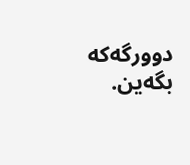دوورگەکە بگەین.